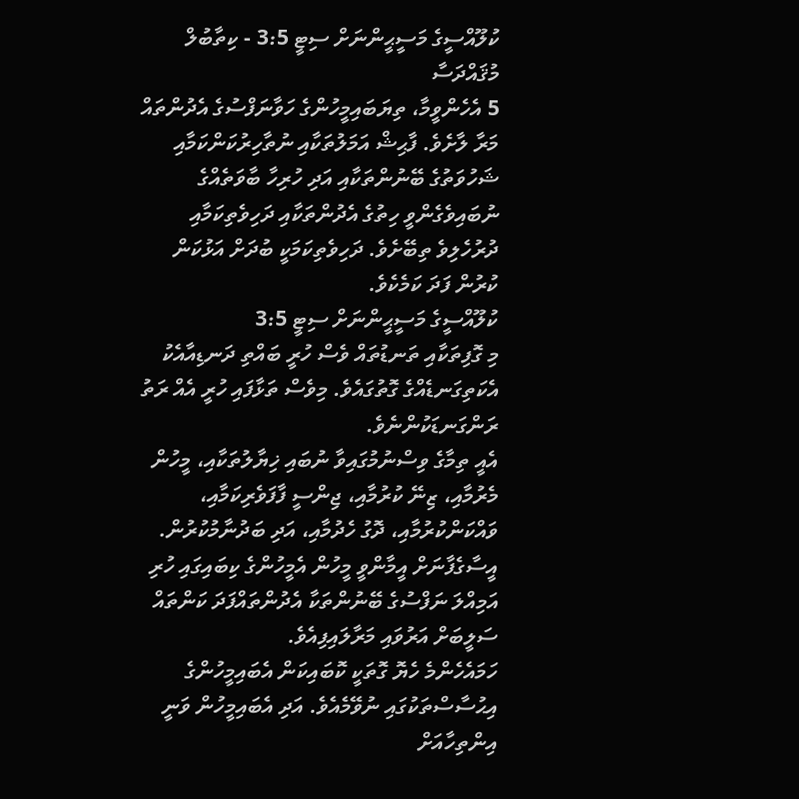ކުލޫއްސީގެ މަސީޙީންނަށް ސިޓީ 3:5 - ކިތާބުލް މުޤައްދަސާ
5 އެހެންވީމާ، ތިޔަބައިމީހުންގެ ހަވާނަފްސުގެ އެދުންތައް މަރާ ލާށެވެ. ފާޙިޝް އަމަލުތަކާއި ނުތާހިރުކަންކަމާއި ޝަހުވަތުގެ ބޭނުންތަކާއި އަދި ހުރިހާ ބާވަތެއްގެ ނުބައިވެގެންވީ ހިތުގެ އެދުންތަކާއި ދަހިވެތިކަމާއި ދުރުހެލިވެ ތިބޭށެވެ. ދަހިވެތިކަމަކީ ބުދަށް އަޅުކަން ކުރުން ފަދަ ކަމެކެވެ.
ކުލޫއްސީގެ މަސީޙީންނަށް ސިޓީ 3:5
މި ގޮފިތަކާއި ތަނޑުތައް ވެސް ހުރީ ބައްތި ދަނޑިއާއެކު އެކަތިގަނޑެއްގެ ގޮތުގައެވެ. މިވެސް ތަޅާފައި ހުރީ އެއް ރަތު ރަންގަނޑަކުންނެވެ.
އެއީ ތިމާގެ ވިސްނުމުގައިވާ ނުބައި ޚިޔާލުތަކާއި، މީހުން މެރުމާއި، ޒިނޭ ކުރުމާއި، ޖިންސީ ފާފަވެރިކަމާއި، ވައްކަންކުރުމާއި، ދޮގު ހެދުމާއި، އަދި ބަދުނާމުކުރުން.
އީސާގެފާނަށް އީމާންވީ މީހުން އެމީހުންގެ ކިބައިގައި ހުރި އަމިއްލަ ނަފްސުގެ ބޭނުންތަކާ އެދުންތައްފަދަ ކަންތައް ސަލީބަށް އަރުވައި މަރާލައިފިއެވެ.
ހަމައެހެންމެ ހެޔޮ ގޮތަކީ ކޮބައިކަން އެބައިމީހުންގެ އިޙުސާސްތަކުގައި ނުވޭމެއެވެ. އަދި އެބައިމީހުން ވަނީ އިންތިހާއަށް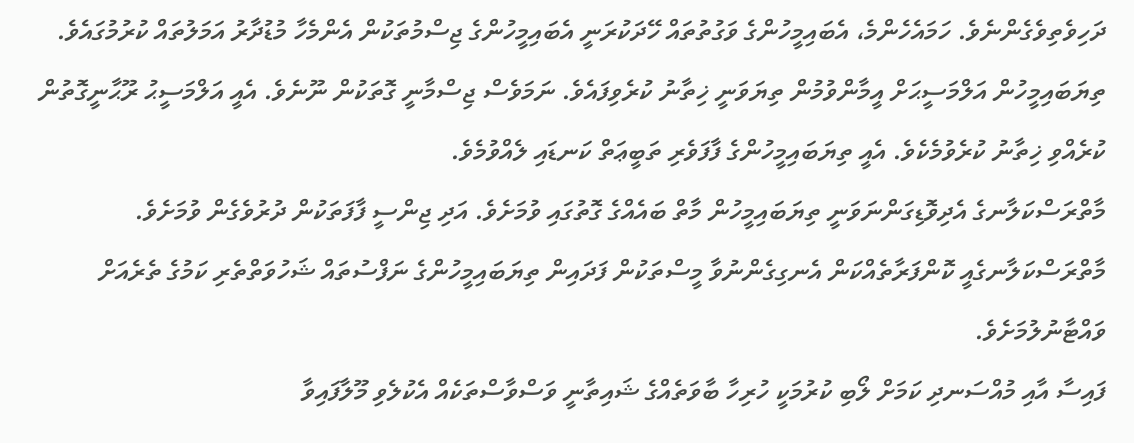ދަހިވެތިވެގެންނެވެ. ހަމައެހެންމެ، އެބައިމީހުންގެ ވަގުތުތައް ހޭދަކުރަނީ އެބައިމީހުންގެ ޖިސްމުތަކުން އެންމެހާ މުޑުދާރު އަމަލުތައް ކުރުމުގައެވެ.
ތިޔަބައިމީހުން އަލްމަސީޙަށް އީމާންވުމުން ތިޔަވަނީ ޚިތާނު ކުރެވިފައެވެ. ނަމަވެސް ޖިސްމާނީ ގޮތަކުން ނޫނެވެ. އެއީ އަލްމަސީޙު ރޫޙާނީގޮތުން ކުރެއްވި ޚިތާނު ކުރެވުމެކެވެ. އެއީ ތިޔަބައިމީހުންގެ ފާފަވެރި ތަބީޢަތް ކަނޑައި ލެއްވުމެވެ.
މާތްރަސްކަލާނގެ އެދިވޮޑިގަންނަވަނީ ތިޔަބައިމީހުން މާތް ބައެއްގެ ގޮތުގައި ވުމަށެވެ. އަދި ޖިންސީ ފާފަތަކުން ދުރުވެގެން ވުމަށެވެ.
މާތްރަސްކަލާނގެއީ ކޮންފަރާތެއްކަން އެނގިގެންނުވާ މީސްތަކުން ފަދައިން ތިޔަބައިމީހުންގެ ނަފްސުތައް ޝަހުވަތްތެރި ކަމުގެ ތެރެއަށް ވައްޓާނުލުމަށެވެ.
ފައިސާ އާއި މުއްސަނދި ކަމަށް ލޯބި ކުރުމަކީ ހުރިހާ ބާވަތެއްގެ ޝައިތާނީ ވަސްވާސްތަކެއް އެކުލެވި މޫލާފައިވާ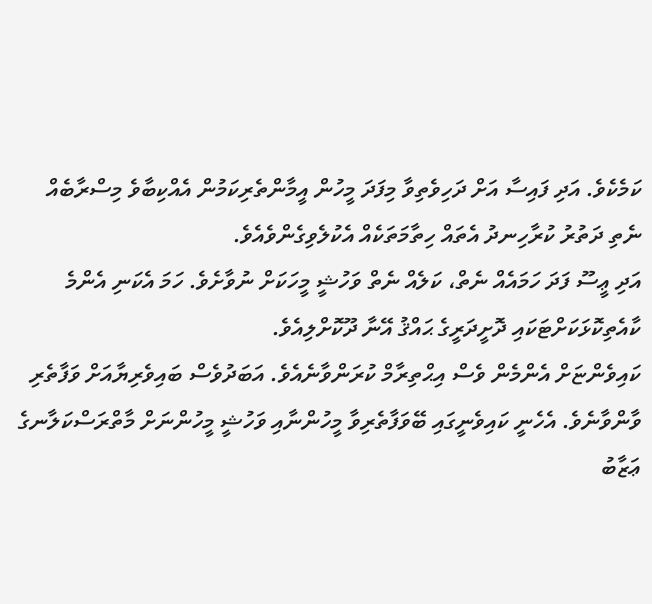ކަމެކެވެ. އަދި ފައިސާ އަށް ދަހިވެތިވާ މިފަދަ މީހުން އީމާންތެރިކަމުން އެއްކިބާވެ މިސްރާބެއް ނެތި ދަތުރު ކުރާހިނދު އެތައް ހިތާމަތަކެއް އެކުލެވިގެންވެއެވެ.
އަދި ޢީސޫ ފަދަ ހަމައެއް ނެތް، ކަލެއް ނެތް ވަހުޝީ މީހަކަށް ނުވާށެވެ. ހަމަ އެކަނި އެންމެ ކާއެތިކޮޅަކަށްޓަކައި ދޮށީދަރީގެ ޙައްޤު އޭނާ ދޫކޮށްލިއެވެ.
ކައިވެންޏަށް އެންމެން ވެސް އިޙްތިރާމް ކުރަންވާނެއެވެ. އަބަދުވެސް ބައިވެރިޔާއަށް ވަފާތެރި ވާންވާނެވެ. އެހެނީ ކައިވެނީގައި ބޭވަފާތެރިވާ މީހުންނާއި ވަހުޝީ މީހުންނަށް މާތްރަސްކަލާނގެ ޢަޒާބު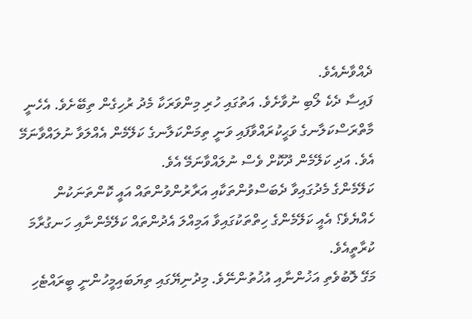ދެއްވާނެއެވެ.
ފައިސާ ދެކެ ލޯބި ނުވާށެވެ. އަތުގައި ހުރި މިންވަރަކާ މެދު ރުހިގެން ތިބޭށެވެ. އެހެނީ މާތްރަސްކަލާނގެ ވަޙީކުރައްވާފައި ވަނީ ތިމަންކަލާނގެ ކަލޭމެން އެއްލަވާ ނުލައްވާނަމޭ އެވެ. އަދި ކަލޭމެން ދޫކޮށް ވެސް ނުލައްވާނަމޭ އެވެ.
ކަލޭމެންގެ މެދުގައިވާ ދެބަސްވުންތަކާއި އަރާރުންވުންތައް އައީ ކޮންތަނަކުން ހެއްޔެވެ؟ އެއީ ކަލޭމެންގެ ހިތްތަކުގައިވާ އަމިއްލަ އެދުންތައް ކަލޭމެންނާއި ހަނގުރާމަ ކުރާތީއެވެ.
މަގޭ ލޮބުވެތި އަޚުންނާއި އުޚުތުންނޭވެ. މިދުނިޔޭގައި ތިޔަބައިމީހުންނީ ބީރައްޓެހި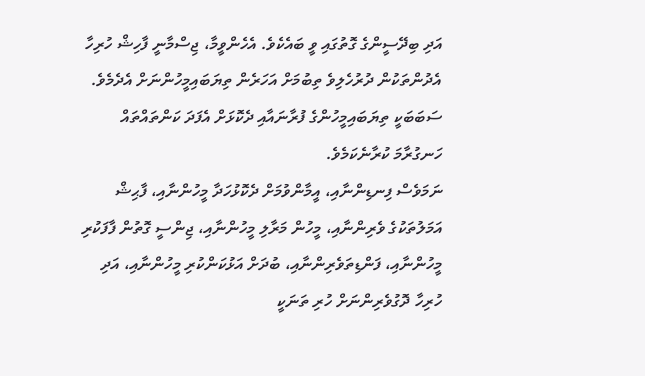އަދި ބިދޭސީންގެ ގޮތުގައި ވީ ބައެކެވެ. އެހެންވީމާ، ޖިސްމާނީ ފާހިޝް ހުރިހާ އެދުންތަކުން ދުރުހެލިވެ ތިބުމަށް އަހަރެން ތިޔަބައިމީހުންނަށް އެދެމެވެ. ސަބަބަކީ ތިޔަބައިމީހުންގެ ފުރާނައާއި ދެކޮޅަށް އެފަދަ ކަންތައްތައް ހަނގުރާމަ ކުރާނެކަމެވެ.
ނަމަވެސް ފިނޑިންނާއި، އީމާންވުމަށް ދެކޮޅުހަދާ މީހުންނާއި، ފާޙިޝް އަމަލުތަކުގެ ވެރިންނާއި، މީހުން މަރާލި މީހުންނާއި، ޖިންސީ ގޮތުން ފާފަކުރި މީހުންނާއި، ފަންޑިތަވެރިންނާއި، ބުދަށް އަޅުކަންކުރި މީހުންނާއި، އަދި ހުރިހާ ދޮގުވެރިންނަށް ހުރި ތަނަކީ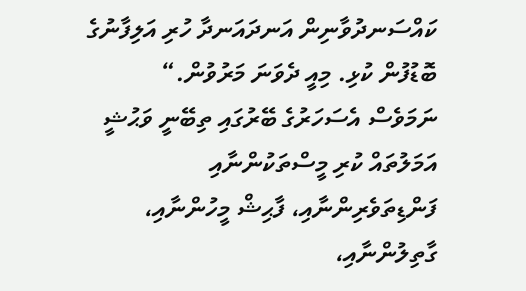ކައްސަނދުވާނިން އަނދައަނދާ ހުރި އަލިފާނުގެ ބޮޑުފުން ކުޅި. މިއީ ދެވަނަ މަރުވުން.“
ނަމަވެސް އެސަހަރުގެ ބޭރުގައި ތިބޭނީ ވަޙުޝީ އަމަލުތައް ކުރި މީސްތަކުންނާއި ފަންޑިތަވެރިންނާއި، ފާޙިޝް މީހުންނާއި، ގާތިލުންނާއި،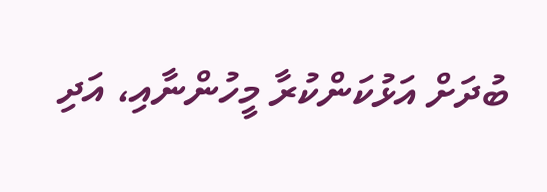ބުދަށް އަޅުކަންކުރާ މީހުންނާއި، އަދި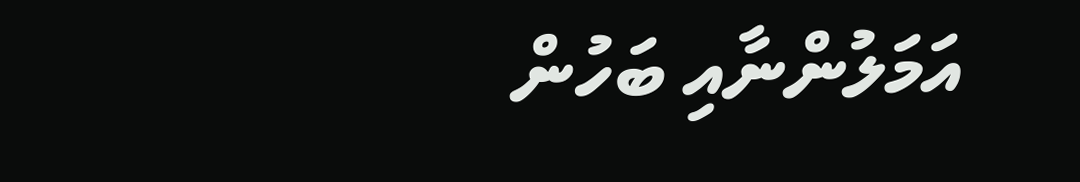އަމަލުންނާއި ބަހުން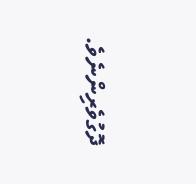ދޮގުވެރިންނެވެ.